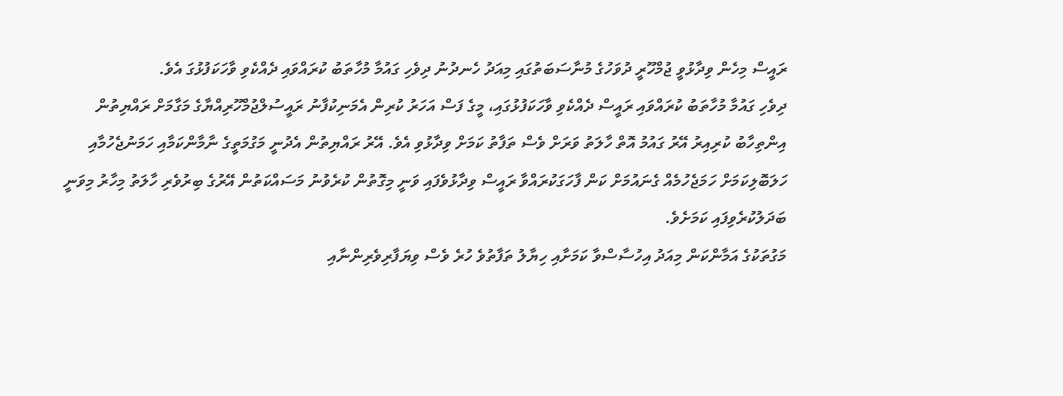ރައީސް މިހެން ވިދާޅުވީ ޖުމްހޫރީ ދުވަހުގެ މުނާސަބަތުގައި މިއަދު ހެނދުނު ދިވެހި ގައުމާ މުހާތަބު ކުރައްވައި ދެއްކެވި ވާހަކަފުޅުގަ އެވެ.
ދިވެހި ގައުމާ މުހާތަބު ކުރައްވައި ރައީސް ދެއްކެވި ވާހަކަފުޅުގައި، މީގެ ފަސް އަހަރު ކުރިން އެމަނިކުފާނު ރައީސުލްޖުމްހޫރިއްޔާގެ މަގާމަށް ރައްޔިތުން އިންތިހާބު ކުރިއިރު އޭރު ގައުމު އޮތް ހާލަތު ވަރަށް ވެސް ތަފާތު ކަމަށް ވިދާޅުވި އެވެ. އޭރު ރައްޔިތުން އެދުނީ މަގުމަތީގެ ނާމާންކަމާއި ހަމަނުޖެހުމާއި ހަލަބޮލިކަމަށް ހަމަޖެހުމެއް ގެނައުމަށް ކަން ފާހަގަކުރައްވާ ރައީސް ވިދާޅުވެފައި ވަނީ މިގޮތުން ކުރެވުނު މަސައްކަތުން އޭރުގެ ބިރުވެރި ހާލަތު މިހާރު މިވަނީ ބަދަލުކުރެވިފައި ކަމަށެވެ.
މަގުތަކުގެ އަމާންކަން މިއަދު އިހުސާސްވާ ކަމަށާއި ހިޔާލު ތަފާތުވެ ހުރެ ވެސް ވިޔަފާރިވެރިންނާއި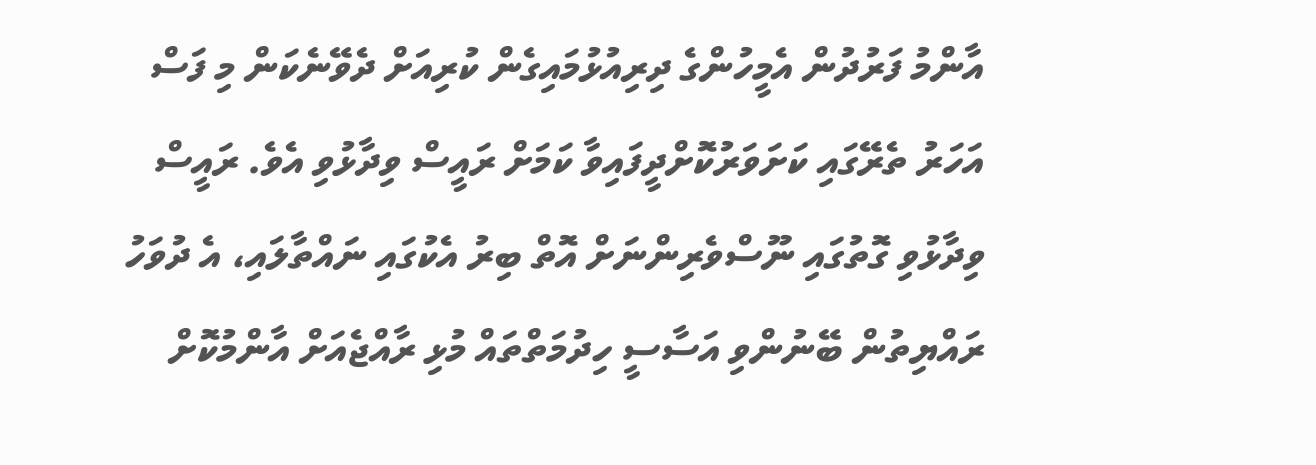އާންމު ފަރުދުން އެމީހުންގެ ދިރިއުޅުމައިގެން ކުރިއަށް ދެވޭނެކަން މި ފަސް އަހަރު ތެރޭގައި ކަށަވަރުކޮށްދީފައިވާ ކަމަށް ރައީސް ވިދާޅުވި އެވެ. ރައީސް ވިދާޅުވި ގޮތުގައި ނޫސްވެރިންނަށް އޮތް ބިރު އެކުގައި ނައްތާލައި، އެ ދުވަހު ރައްޔިތުން ބޭނުންވި އަސާސީ ހިދުމަތްތައް މުޅި ރާއްޖެއަށް އާންމުކޮށް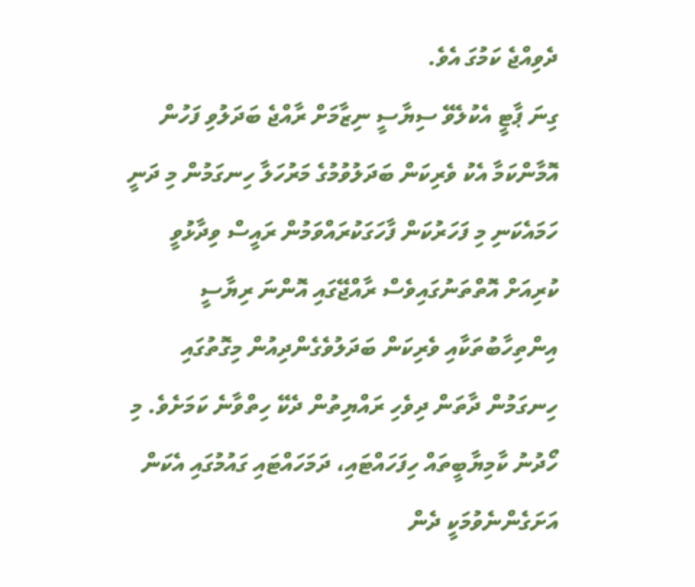ދެވިއްޖެ ކަމުގަ އެވެ.
ގިނަ ޕާޓީ އެކުލެވޭ ސިޔާސީ ނިޒާމަށް ރާއްޖެ ބަދަލުވި ފަހުން އޮމާންކަމާ އެކު ވެރިކަން ބަދަލުވުމުގެ މަރުހަލާ ހިނގަމުން މި ދަނީ ހަމައެކަނި މި ފަހަރުކަން ފާހަގަކުރައްވަމުން ރައީސް ވިދާޅުވީ ކުރިއަށް އޮތްތަނުގައިވެސް ރާއްޖޭގައި އޮންނަ ރިޔާސީ އިންތިހާބުތަކާއި ވެރިކަން ބަދަލުވެގެންދިއުން މިގޮތުގައި ހިނގަމުން ދާތަން ދިވެހި ރައްޔިތުން ދެކޭ ހިތްވާނެ ކަމަށެވެ. މި ހޯދުނު ކާމިޔާބީތައް ހިފަހައްޓައި، ދަމަހައްޓައި ގައުމުގައި އެކަން އަށަގެންނެވުމަކީ ދެން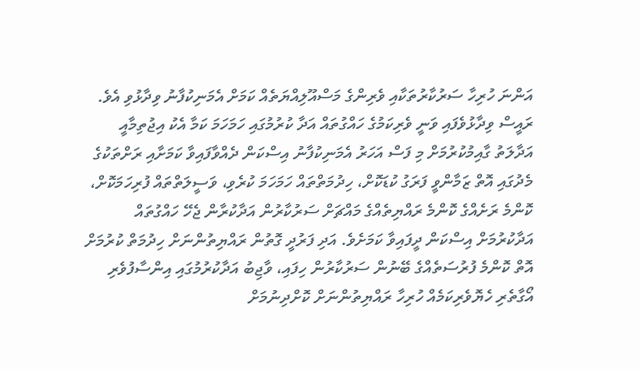އަންނަ ހުރިހާ ސަރުކާރުތަކާއި ވެރިންގެ މަސްއޫލިއްޔަތެއް ކަމަށް އެމަނިކުފާނު ވިދާޅުވި އެވެ.
ރައީސް ވިދާޅުވެފައި ވަނީ ވެރިކަމުގެ ހައްގުތައް އަދާ ކުރުމުގައި ހަމަހަމަ ކަމާ އެކު އިޖުތިމާއީ އަދާލަތު ގާއިމުކުރުމަށް މި ފަސް އަހަރު އެމަނިކުފާނު އިސްކަން ދެއްވާފައިވާ ކަމަށާއި ރަށްތަކުގެ މެދުގައި އޮތް ޒަމާންވީ ފަރަގު ކުޑަކޮށް، ހިދުމަތްތައް ހަމަހަމަ ކުރެވި، ވަސީލަތްތައް ފުރިހަމަކޮށް، ކޮންމެ ރަށެއްގެ ކޮންމެ ރައްޔިތެއްގެ މައްޗަށް ސަރުކާރުން އަދާކުރާން ޖެހޭ ހައްގުތައް އަދާކުރުމަށް އިސްކަން ދީފައިވާ ކަމަށެވެ. އަދި ފަރުދީ ގޮތުން ރައްޔިތުންނަށް ހިދުމަތް ކުރުމަށް އޮތް ކޮންމެ ފުރުސަތެއްގެ ބޭނުން ސަރުކާރުން ހިފައި، ވާޖިބު އަދާކުރުމުގައި އިންސާފުވެރި އޯގާތެރި ހެޔޮވެރިކަމެއް ހުރިހާ ރައްޔިތުންނަށް ކޮށްދިނުމަށް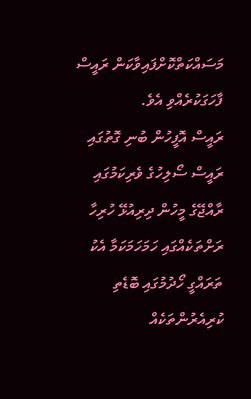މަސައްކަތްކޮށްފައިވާކަން ރައީސް ފާހަގަކުރެއްވި އެވެ.
ރައީސް އޮފީހުން ބުނި ގޮތުގައި ރައީސް ސޯލިހުގެ ވެރިކަމުގައި ރާއްޖޭގެ މީހުން ދިރިއުޅޭ ހުރިހާ ރަށްތަކެއްގައި ހަމަހަމަކަމާ އެކު ތަރައްގީ ހޯދުމުގައި ބޮޑެތި ކުރިއެރުންތަކެއް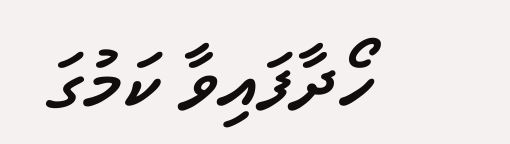ހޯދާފައިވާ ކަމުގަ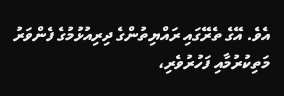އެވެ. އޭގެ ތެރޭގައި ރައްޔިތުންގެ ދިރިއުޅުމުގެ ފެންވަރު މަތިކުރުމާއި ފަހުރުވެރި،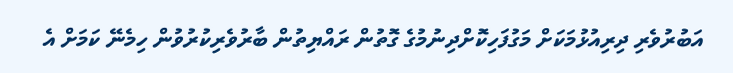އަބުރުވެރި ދިރިއުޅުމަކަށް މަގުފަހިކޮށްދިނުމުގެ ގޮތުން ރައްޔިތުން ބާރުވެރިކުރުވުން ހިމެނޭ ކަމަށް އެ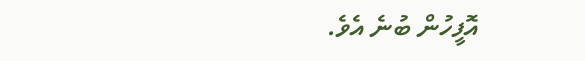އޮފީހުން ބުނެ އެވެ.